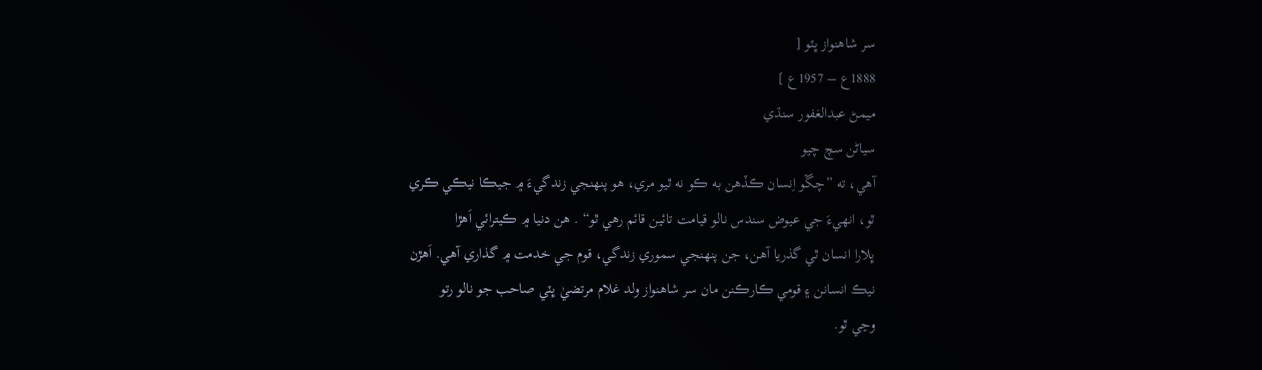سر شاهنواز ڀٽو [
1888ع – 1957ع ]
ميمڻ عبدالغفور سنڌي
سياڻن سچ چيو
آهي، ته ”چڱو اِنسان ڪڏهن به ڪو نه ٿيو مري، هو پنهنجي زندگيءَ ۾ جيڪا نيڪي ڪري
ٿو، انهيءَ جي عيوض سندس نالو قيامت تائين قائم رهي ٿو“ . هن دنيا ۾ ڪيترائي اَهڙا
ڀلارا انسان ٿي گذريا آهن، جن پنهنجي سموري زندگي، قوم جي خدمت ۾ گذاري آهي. اَهڙن
نيڪ انسانن ۽ قومي ڪارڪنن مان سر شاهنواز ولد غلام مرتضيٰ ڀٽي صاحب جو نالو رتو
وڃي ٿو.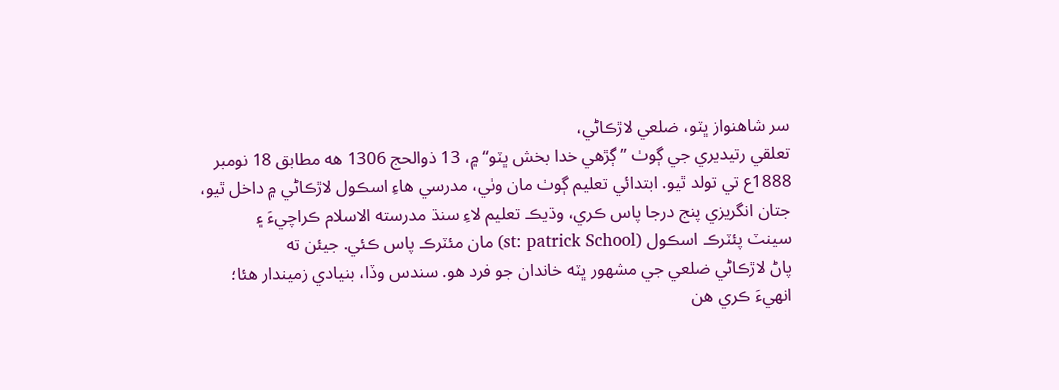سر شاهنواز ڀٽو، ضلعي لاڙڪاڻي،
تعلقي رتيديري جي ڳوٺ ”ڳڙهي خدا بخش ڀٽو“ ۾، 13 ذوالحج 1306 هه مطابق 18 نومبر
1888ع تي تولد ٿيو. ابتدائي تعليم ڳوٺ مان وٺي، مدرسي هاءِ اسڪول لاڙڪاڻي ۾ داخل ٿيو،
جتان انگريزي پنج درجا پاس ڪري، وڌيڪ تعليم لاءِ سنڌ مدرسته الاسلام ڪراچيءَ ۽
سينٽ پئٽرڪ اسڪول (st: patrick School) مان مئٽرڪ پاس ڪئي. جيئن ته
پاڻ لاڙڪاڻي ضلعي جي مشهور ڀٽه خاندان جو فرد هو. سندس وڏا، بنيادي زميندار هئا؛
انهيءَ ڪري هن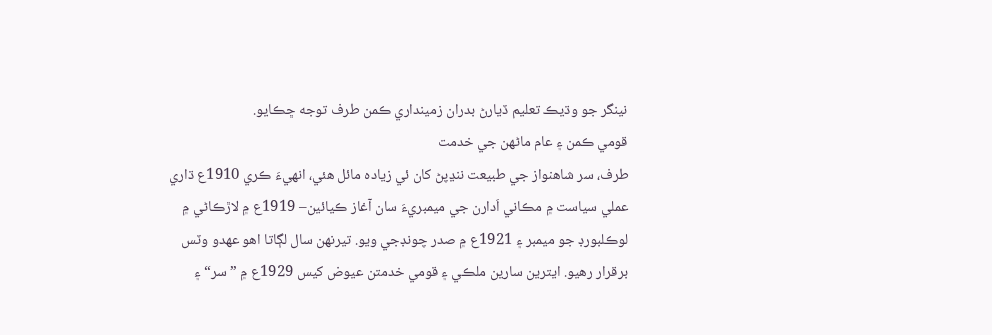نينگر جو وڌيڪ تعليم ڏيارڻ بدران زمينداري ڪمن طرف توجه ڇڪايو.
قومي ڪمن ۽ عام ماڻهن جي خدمت
طرف، سر شاهنواز جي طبيعت ننڍپڻ کان ئي زياده مائل هئي، انهيءَ ڪري 1910ع ڌاري
عملي سياست ۾ مڪاني اَدارن جي ميمبريءَ سان آغاز ڪيائين– 1919ع ۾ لاڙڪاڻي ۾
لوڪلبورڊ جو ميمبر ۽ 1921ع ۾ صدر چونڊجي ويو. تيرنهن سال لڳاتا اهو عهدو وٽس
برقرار رهيو. ايترين سارين ملڪي ۽ قومي خدمتن عيوض کيس 1929ع ۾ ”سر“ ۽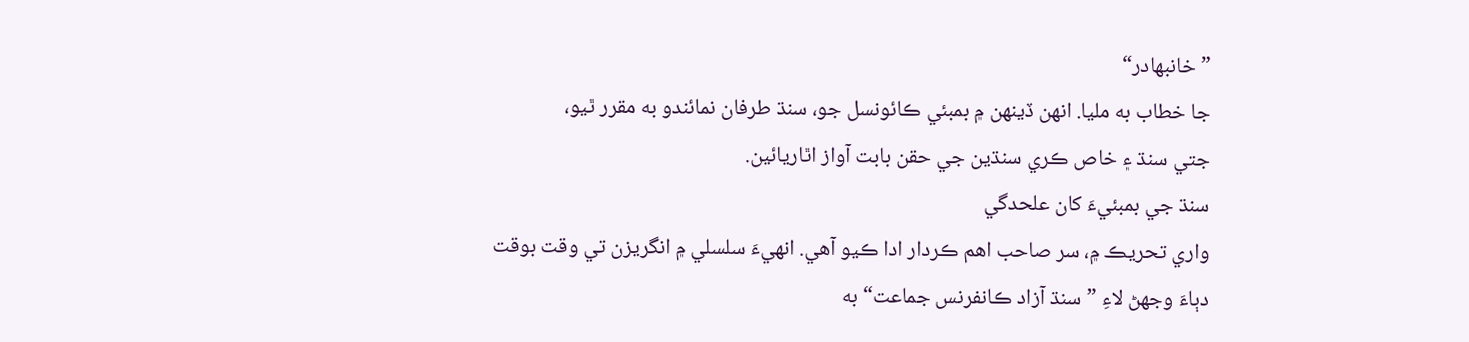”خانبهادر“
جا خطاب به مليا. انهن ڏينهن ۾ بمبئي ڪائونسل جو، سنڌ طرفان نمائندو به مقرر ٿيو،
جتي سنڌ ۽ خاص ڪري سنڌين جي حقن بابت آواز اٿاريائين.
سنڌ جي بمبئيءَ کان علحدگي
واري تحريڪ ۾، سر صاحب اهم ڪردار ادا ڪيو آهي. انهيءَ سلسلي ۾ انگريزن تي وقت بوقت
دٻاءَ وجهڻ لاءِ ”سنڌ آزاد ڪانفرنس جماعت“ به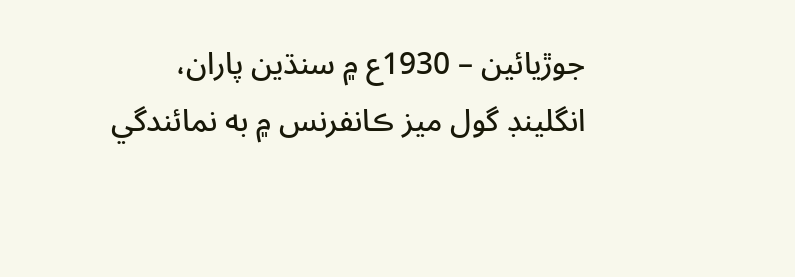جوڙيائين – 1930ع ۾ سنڌين پاران،
انگلينڊ گول ميز ڪانفرنس ۾ به نمائندگي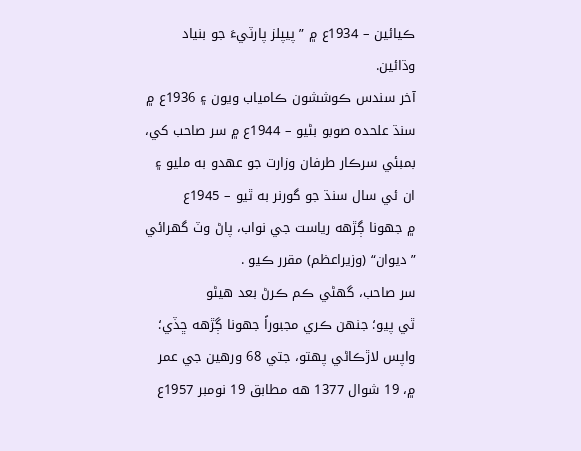ڪيائين – 1934ع ۾ ”پيپلز پارٽيءَ جو بنياد وڌائين.
آخر سندس ڪوششون ڪامياب ويون ۽ 1936ع ۾ سنڌ علحده صوبو بڻيو – 1944ع ۾ سر صاحب کي،
بمبئي سرڪار طرفان وزارت جو عهدو به مليو ۽ ان ئي سال سنڌ جو گورنر به ٿيو – 1945ع
۾ جهونا ڳڙهه رياست جي نواب، پاڻ وٽ گهرائي ”ديوان“ (وزيراعظم) مقرر ڪيو .
سر صاحب، گهڻي ڪم ڪرڻ بعد هيڻو
ٿي پيو؛ جنهن ڪري مجبوراً جهونا ڳڙهه ڇڏي؛ واپس لاڙڪاڻي پهتو، جتي 68 ورهين جي عمر
۾، 19 شوال 1377 هه مطابق 19 نومبر 1957ع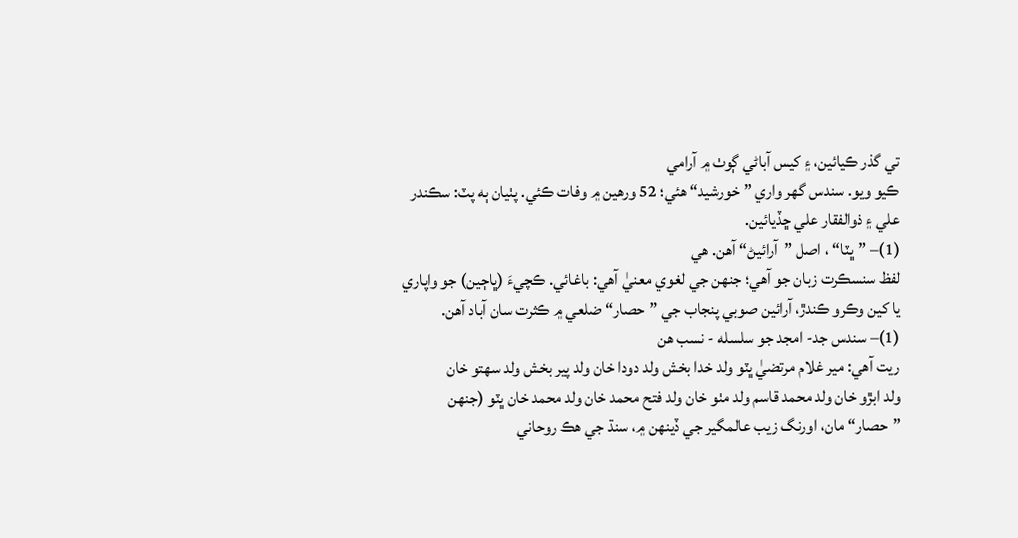تي گذر ڪيائين، ۽ کيس آباڻي ڳوٺ ۾ آرامي
ڪيو ويو. سندس گهر واري ”خورشيد“ هئي؛ 52 ورهين ۾ وفات ڪئي. پٺيان ٻه پٽ: سڪندر
علي ۽ ذوالفقار علي ڇڏيائين.
(1)– ”ڀٽا“ ، اصل ”آرائيڻ“ آهن. هي
لفظ سنسڪرت زبان جو آهي؛ جنهن جي لغوي معنيٰ آهي: باغائي. ڪچيءَ (ڀاڄين) جو واپاري
يا کين وڪرو ڪندڙ، آرائين صوبي پنجاب جي ”حصار“ ضلعي ۾ ڪثرت سان آباد آهن.
(1)– سندس جد- امجد جو سلسله - نسب هن
ريت آهي: مير غلام مرتضيٰ ڀٽو ولد خدا بخش ولد دودا خان ولد پير بخش ولد سهتو خان
ولد ابڙو خان ولد محمد قاسم ولد مٺو خان ولد فتح محمد خان ولد محمد خان ڀٽو (جنهن
”حصار“ مان، اورنگ زيب عالمگير جي ڏينهن ۾، سنڌ جي هڪ روحاني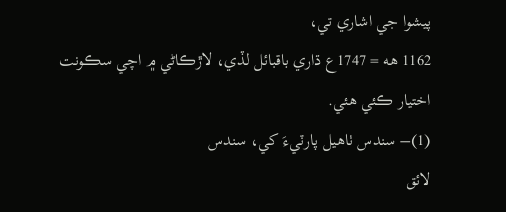پيشوا جي اشاري تي،
1162 هه = 1747ع ڌاري باقبائل لڏي، لاڙڪاڻي ۾ اچي سڪونت اختيار ڪئي هئي.
(1)– سندس ٺاهيل پارٽيءَ کي، سندس
لائق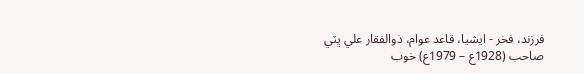فرزند، فخر - ايشيا، قاعد عوام، ذوالفقار علي ڀٽي صاحب (1928ع – 1979ع) خوب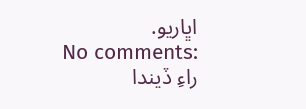اڀاريو.
No comments:
راءِ ڏيندا